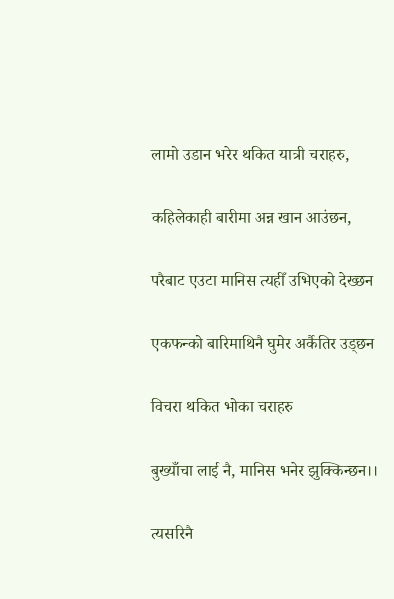लामो उडान भरेर थकित यात्री चराहरु,

कहिलेकाही बारीमा अन्न खान आउंछन,

परैबाट एउटा मानिस त्यहीँ उभिएको देख्छन

एकफन्को बारिमाथिनै घुमेर अर्कैतिर उड्छन

विचरा थकित भोका चराहरु

बुख्याँचा लाई नै, मानिस भनेर झुक्किन्छन।।

त्यसरिनै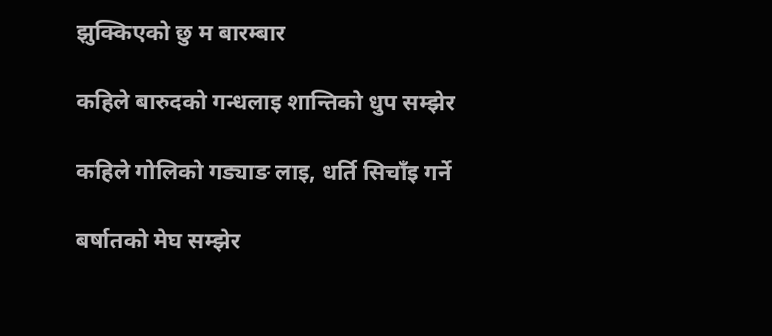झुक्किएको छु म बारम्बार

कहिले बारुदको गन्धलाइ शान्तिको धुप सम्झेर

कहिले गोलिको गड्याङ लाइ, धर्ति सिचाँइ गर्ने

बर्षातको मेघ सम्झेर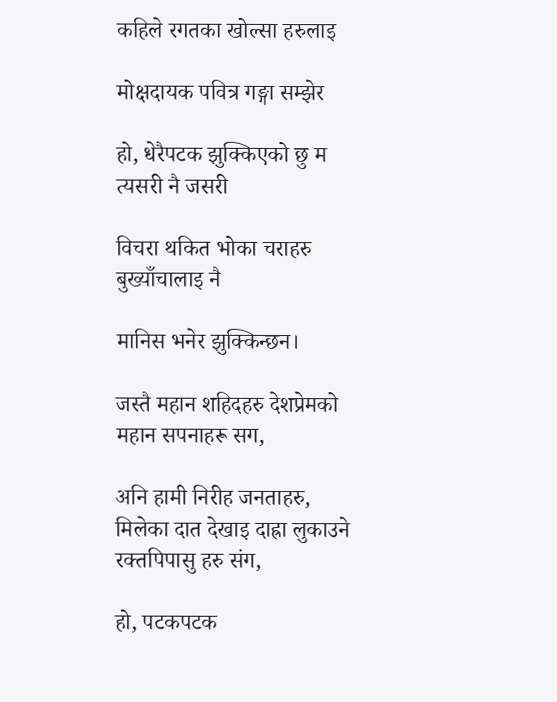कहिले रगतका खोल्सा हरुलाइ

मोक्षदायक पवित्र गङ्गा सम्झेर

हो, धेरैपटक झुक्किएको छु म त्यसरी नै जसरी

विचरा थकित भोका चराहरु बुख्याँचालाइ नै

मानिस भनेर झुक्किन्छन।

जस्तै महान शहिदहरु देशप्रेमको महान सपनाहरू सग,

अनि हामी निरीह जनताहरु, मिलेका दात देखाइ दाह्रा लुकाउने रक्तपिपासु हरु संग,

हो, पटकपटक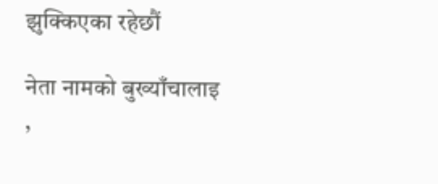झुक्किएका रहेछौं

नेता नामको बुख्याँचालाइ ,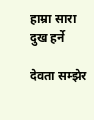हाम्रा सारा दुख हर्ने

देवता सम्झेर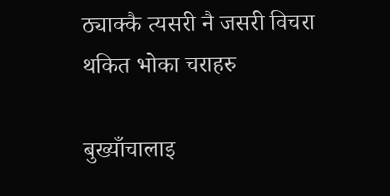ठ्याक्कै त्यसरी नै जसरी विचरा थकित भोका चराहरु

बुख्याँचालाइ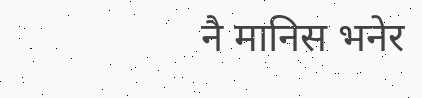नै मानिस भनेर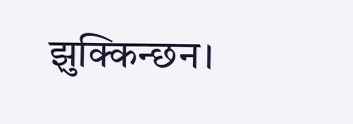झुक्किन्छन।